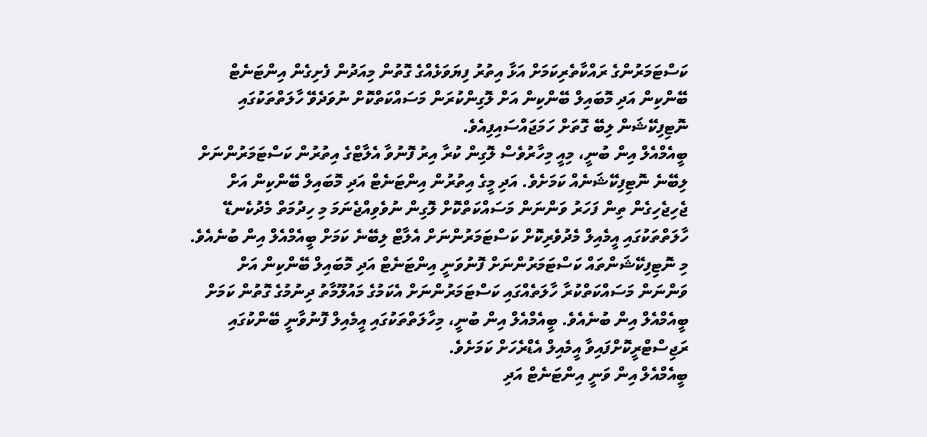ކަސްޓަމަރުންގެ ރައްކާތެރިކަމަށް އަޅާ އިތުރު ފިޔަވަޅެއްގެ ގޮތުން މިއަދުން ފެށިގެން އިންޓަނެޓް ބޭންކިން އަދި މޮބައިލް ބޭންކިން އަށް ލޮގިންކުރަން މަސައްކަތްކޮށް ނުވަދެވޭ ހާލަތްތަކުގައި ނޮޓިފިކޭޝަން ލިބޭ ގޮތަށް ހަމަޖައްސައިފިއެވެ.
ބީއެމްއެލް އިން ބުނީ، މިއީ މިހާރުވެސް ލޮގިން ކުރާ އިރު ފޮނުވާ އެލާޓްގެ އިތުރުން ކަސްޓަމަރުންނަށް ލިބޭނެ ނޮޓިފިކޭޝަނެއް ކަމަށެވެ. އަދި މީގެ އިތުރުން އިންޓަނެޓް އަދި މޮބައިލް ބޭންކިން އަށް ޖެހިޖެހިގެން ތިން ފަހަރު ވަންނަން މަސައްކަތްކޮށް ލޮގިން ނުވެވިއްޖެނަމަ މި ހިދުމަތް މެދުކެނޑޭ ހާލަތްތަކުގައި އީމެއިލް މެދުވެރިކޮށް ކަސްޓަމަރުންނަށް އެލާޓް ލިބޭނެ ކަމަށް ބީއެމްއެލް އިން ބުނެއެވެ.
މި ނޮޓިފިކޭޝަންތައް ކަސްޓަމަރުންނަށް ފޮނުވަނީ އިންޓަނެޓް އަދި މޮބައިލް ބޭންކިން އަށް ވަންނަން މަސައްކަތްކުރާ ހާލަތެއްގައި ކަސްޓަމަރުންނަށް އެކަމުގެ މައުލޫމާތު ދިނުމުގެ ގޮތުން ކަމަށް ބީއެމްއެލް އިން ބުނެއެވެ. ބީއެމްއެލް އިން ބުނީ، މިހާލަތްތަކުގައި އީމެއިލް ފޮނުވާނީ ބޭންކުގައި ރަޖިސްޓްރީކޮށްފައިވާ އީމެއިލް އެޑްރެހަށް ކަމަށެވެ.
ބީއެމްއެލް އިން ވަނީ އިންޓަނެޓް އަދި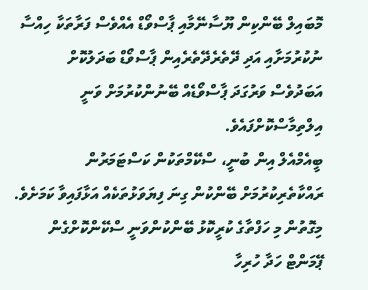މޮބައިލް ބޭންކިން ޔޫސާނޭމާއި ޕާސްވޯޑް އެއްވެސް ފަރާތަކާ ހިއްސާ ނުކުރުމަށާއި އަދި ދޭތެރެދޭތެރެއިން ޕާސްވޯޑް ބަދަލުކޮށް އަބަދުވެސް ވަރުގަދަ ޕާސްވޯޑެއް ބޭނުންކުރުމަށް ވަނީ އިލްތިމާސްކޮށްފައެވެ.
ބީއެމްއެލް އިން ބުނީ، ސްކޭމްތަކުން ކަސްޓަމަރުން ރައްކާތެރިކުރުމަށް ބޭންކުން ގިނަ ފިޔަވަޅުތަކެއް އަޅާފައިވާ ކަމަށެވެ. މިގޮތުން މި ހަފްތާގެ ކުރީކޮޅު ބޭންކުންވަނީ ސްކޭންކޮށްގެން ޕޭމަންޓް ހަދާ ހުރިހާ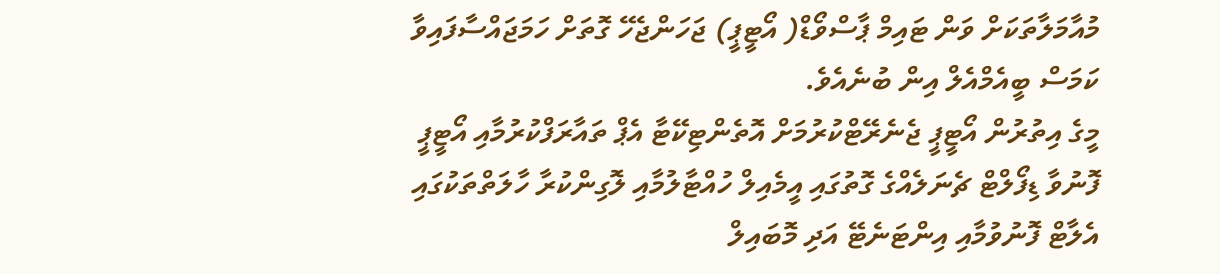މުއާމަލާތަކަށް ވަން ޓައިމް ޕާސްވޯޑް( އޯޓީޕީ) ޖަހަންޖެހޭ ގޮތަށް ހަމަޖައްސާފައިވާ ކަމަސް ބީއެމްއެލް އިން ބުނެއެވެ.
މީގެ އިތުރުން އޯޓީޕީ ޖެނެރޭޓްކުރުމަށް އޮތެންޓިކޭޓާ އެޕް ތައާރަފްކުރުމާއި އޯޓީޕީ ފޮނުވާ ޑިފޯލްޓް ޗެނަލެއްގެ ގޮތުގައި އީމެއިލް ހުއްޓާލުމާއި ލޮގިންކުރާ ހާލަތްތަކުގައި އެލާޓް ފޮނުވުމާއި އިންޓަނެޓޭ އަދި މޮބައިލް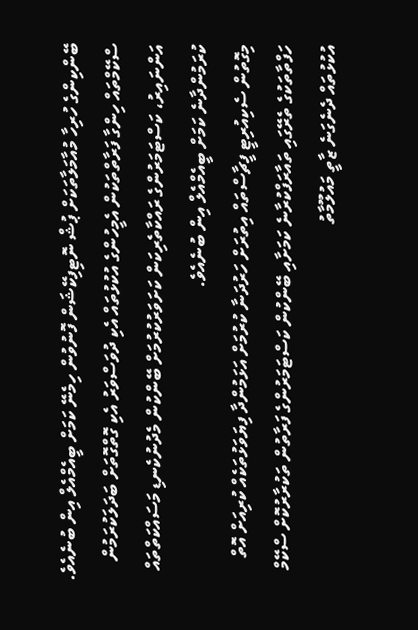ބޭންކިންގެ ހުރިހާ މުއާމަލާތަކަށް ޕުޝް ނޮޓިފިކޭޝަން ފޮނުވުން ހިމެނޭ ކަމަށް ބީއެމްއެލް އިން ބުނެއެވެ.
ސްކޭމްތައް ހިންގާ ފަރާތްތަކުން އެމީހުންގެ އުކުޅުތައް އެކި ދުވަސްވަރު އެކި ގޮތްގޮތަށް ބަދަލަކުރަމުން އަންނައިރު، ކަސްޓަމަރުންގެ ރައްކާތެރިކަން ކަށަވަރުކުރުމަށް ބޭންކުން މެދުނުކެނޑި މަސައްކަތްތައް ކުރަމުންދާނެ ކަމަށް ބީއެމްއެލް އިން ބުނެއެވެ.
މިގޮތުން ސެކިއުރިޓީ ފީޗާސްތައް އިތުރަށް ހަރުދަނާ ކުރުމަށް އަޅަމުންދާ ފިޔަވަޅުތަކެއް ކުރިއަށް އޮތް ހަފްތާތަކުގެ ތެރޭގައި ތައާރަފްކުރާނެ ކަމަށާއި ބޭންކުން ކަސްޓަމަރުންގެ ފަރާތުން ތަކުރާރުކޮށް ސްކޭމް އުކުޅުތައް ދެނެގަނެ ޒާތީ މައުލޫމާތު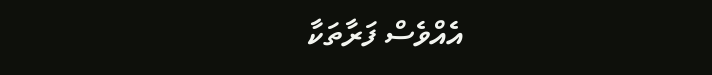އެއްވެސް ފަރާތަކާ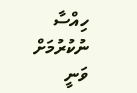ހިއްސާ ނުކުރުމަށް ވަނީ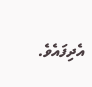އެދިފައެވެ.